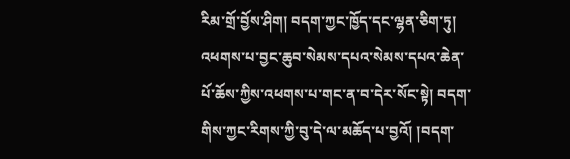རིམ་གྲོ་བྱོས་ཤིག། བདག་ཀྱང་ཁྱོད་དང་ལྷན་ཅིག་ཏུ། འཕགས་པ་བྱང་ཆུབ་སེམས་དཔའ་སེམས་དཔའ་ཆེན་པོ་ཆོས་ཀྱིས་འཕགས་པ་གང་ན་བ་དེར་སོང་སྟེ། བདག་གིས་ཀྱང་རིགས་ཀྱི་བུ་དེ་ལ་མཆོད་པ་བྱའོ། །བདག་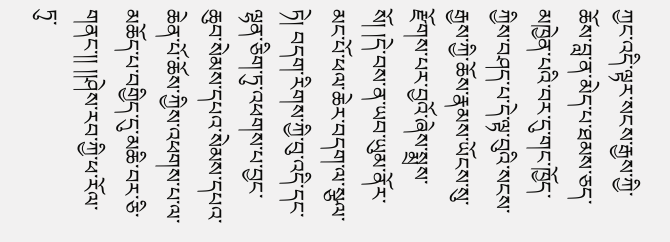ཀྱང་འདི་ལྟར་སངས་རྒྱས་ཀྱི་ཆོས་བླ་ན་མེད་པ་ཐམས་ཅད་མཁྱེན་པའི་བར་དུ་གང་ཁྱོད་ཀྱིས་བཤད་པ་དེ་ལྟ་བུའི་སངས་རྒྱས་ཀྱི་ཆོས་རྣམས་ཡོངས་སུ་རྫོགས་པར་བྱའོ་ཞེས་སྨྲས་སོ། །དེ་བས་ན་ཡབ་ཡུམ་ནོར་མང་པོ་ཕལ་ཆེར་བདག་ལ་སྩལ་ཏེ། བདག་རིགས་ཀྱི་བུ་འདི་དང་ལྷན་ཅིག་ཏུ་འཕགས་པ་བྱང་ཆུབ་སེམས་དཔའ་སེམས་དཔའ་ཆེན་པོ་ཆོས་ཀྱིས་འཕགས་པ་ལ་མཆོད་པ་བགྱིད་དུ་མཆི་བར་ཅི་གནང་།། །།ཤེས་རབ་ཀྱི་ཕ་རོལ་ཏུ་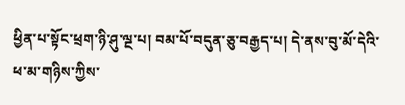ཕྱིན་པ་སྟོང་ཕྲག་ཉི་ཤུ་ལྔ་པ། བམ་པོ་བདུན་ཅུ་བརྒྱད་པ། དེ་ནས་བུ་མོ་དེའི་ཕ་མ་གཉིས་ཀྱིས་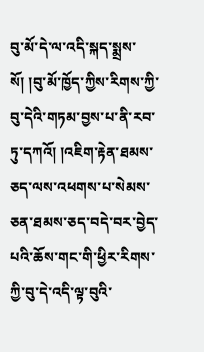བུ་མོ་དེ་ལ་འདི་སྐད་སྨྲས་སོ། །བུ་མོ་ཁྱོད་ཀྱིས་རིགས་ཀྱི་བུ་དེའི་གཏམ་བྱས་པ་ནི་རབ་ཏུ་དཀའོ། །འཇིག་རྟེན་ཐམས་ཅད་ལས་འཕགས་པ་སེམས་ཅན་ཐམས་ཅད་བདེ་བར་བྱེད་པའི་ཆོས་གང་གི་ཕྱིར་རིགས་ཀྱི་བུ་དེ་འདི་ལྟ་བུའི་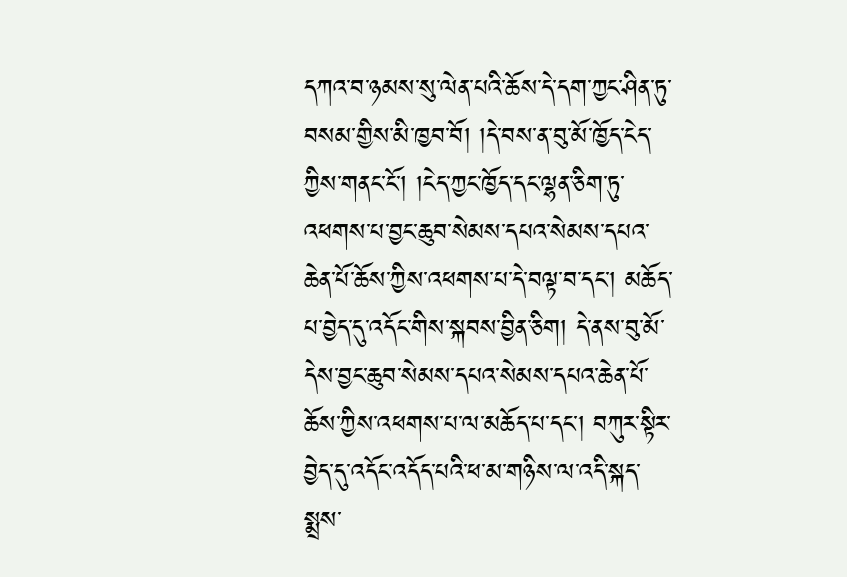དཀའ་བ་ཉམས་སུ་ལེན་པའི་ཆོས་དེ་དག་ཀྱང་ཤིན་ཏུ་བསམ་གྱིས་མི་ཁྱབ་བོ། །དེ་བས་ན་བུ་མོ་ཁྱོད་ངེད་ཀྱིས་གནང་ངོ་། །ངེད་ཀྱང་ཁྱོད་དང་ལྷན་ཅིག་ཏུ་འཕགས་པ་བྱང་ཆུབ་སེམས་དཔའ་སེམས་དཔའ་ཆེན་པོ་ཆོས་ཀྱིས་འཕགས་པ་དེ་བལྟ་བ་དང་། མཆོད་པ་བྱེད་དུ་འདོང་གིས་སྐབས་བྱིན་ཅིག། དེ་ནས་བུ་མོ་དེས་བྱང་ཆུབ་སེམས་དཔའ་སེམས་དཔའ་ཆེན་པོ་ཆོས་ཀྱིས་འཕགས་པ་ལ་མཆོད་པ་དང་། བཀུར་སྟིར་བྱེད་དུ་འདོང་འདོད་པའི་ཕ་མ་གཉིས་ལ་འདི་སྐད་སྨྲས་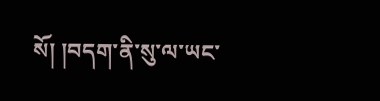སོ། །བདག་ནི་སུ་ལ་ཡང་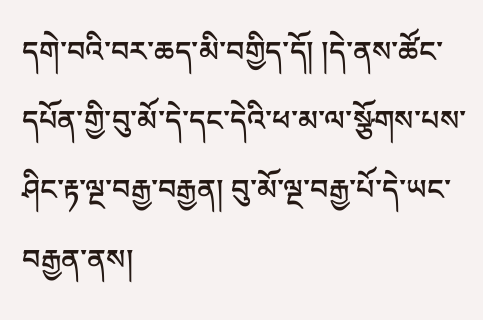དགེ་བའི་བར་ཆད་མི་བགྱིད་དོ། །དེ་ནས་ཚོང་དཔོན་གྱི་བུ་མོ་དེ་དང་དེའི་ཕ་མ་ལ་སྩོགས་པས་ཤིང་རྟ་ལྔ་བརྒྱ་བརྒྱན། བུ་མོ་ལྔ་བརྒྱ་པོ་དེ་ཡང་བརྒྱན་ནས།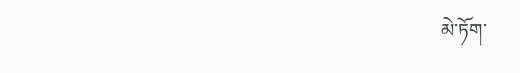མེ་ཏོག་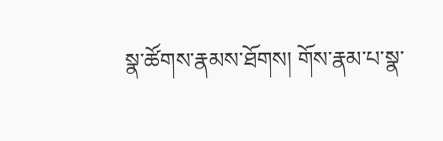སྣ་ཚོགས་རྣམས་ཐོགས། གོས་རྣམ་པ་སྣ་